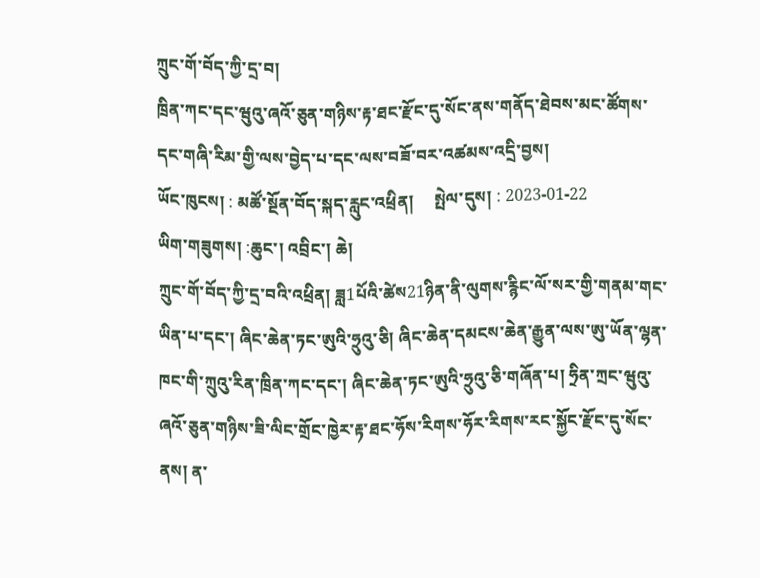ཀྲུང་གོ་བོད་ཀྱི་དྲ་བ།
ཁྲིན་ཀང་དང་ཝུའུ་ཞའོ་ཅུན་གཉིས་རྟ་ཐང་རྫོང་དུ་སོང་ནས་གནོད་ཐེབས་མང་ཚོགས་དང་གཞི་རིམ་གྱི་ལས་བྱེད་པ་དང་ལས་བཟོ་བར་འཚམས་འདྲི་བྱས།
ཡོང་ཁུངས། : མཚོ་སྔོན་བོད་སྐད་རླུང་འཕྲིན།     སྤེལ་དུས། : 2023-01-22
ཡིག་གཟུགས། :ཆུང་། འབྲིང་། ཆེ།
ཀྲུང་གོ་བོད་ཀྱི་དྲ་བའི་འཕྲིན། ཟླ1པོའི་ཚེས21ཉིན་ནི་ལུགས་རྙིང་ལོ་སར་གྱི་གནམ་གང་ཡིན་པ་དང་། ཞིང་ཆེན་ཏང་ཨུའི་ཧྲུའུ་ཅི། ཞིང་ཆེན་དམངས་ཆེན་རྒྱུན་ལས་ཨུ་ཡོན་ལྷན་ཁང་གི་ཀྲུའུ་རིན་ཁྲིན་ཀང་དང་། ཞིང་ཆེན་ཏང་ཨུའི་ཧྲུའུ་ཅི་གཞོན་པ། ཧྲིན་ཀྲང་ཝུའུ་ཞའོ་ཅུན་གཉིས་ཟི་ལིང་གྲོང་ཁྱེར་རྟ་ཐང་ཧོས་རིགས་ཧོར་རིགས་རང་སྐྱོང་རྫོང་དུ་སོང་ནས། ན་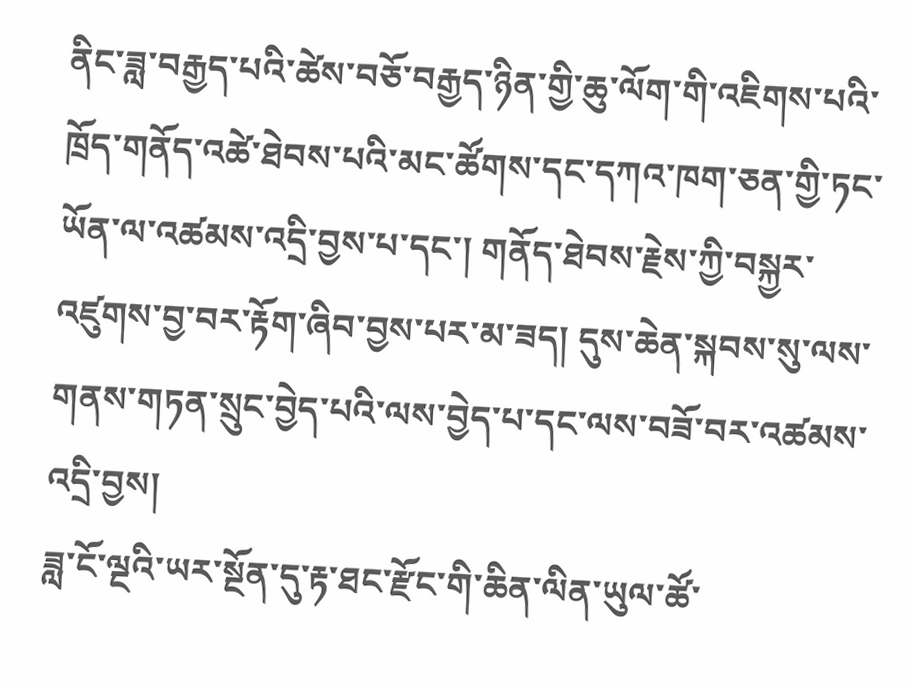ནིང་ཟླ་བརྒྱད་པའི་ཚེས་བཅོ་བརྒྱད་ཉིན་གྱི་ཆུ་ལོག་གི་འཇིགས་པའི་ཁྲོད་གནོད་འཚེ་ཐེབས་པའི་མང་ཚོགས་དང་དཀའ་ཁག་ཅན་གྱི་ཏང་ཡོན་ལ་འཚམས་འདྲི་བྱས་པ་དང་། གནོད་ཐེབས་རྗེས་ཀྱི་བསྐྱར་འཛུགས་བྱ་བར་རྟོག་ཞིབ་བྱས་པར་མ་ཟད། དུས་ཆེན་སྐབས་སུ་ལས་གནས་གཏན་སྲུང་བྱེད་པའི་ལས་བྱེད་པ་དང་ལས་བཟོ་བར་འཚམས་འདྲི་བྱས།
ཟླ་ངོ་ལྔའི་ཡར་སྔོན་དུ་རྟ་ཐང་རྫོང་གི་ཆིན་ལིན་ཡུལ་ཚོ་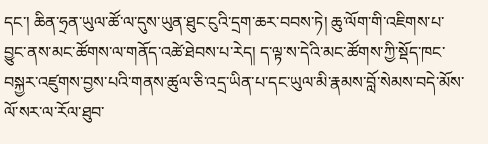དང་། ཆིན་ཧྲན་ཡུལ་ཚོ་ལ་དུས་ཡུན་ཐུང་ངུའི་དྲག་ཆར་བབས་ཏེ། ཆུ་ལོག་གི་འཇིགས་པ་བྱུང་ནས་མང་ཚོགས་ལ་གནོད་འཚེ་ཐེབས་པ་རེད། ད་ལྟ་ས་དེའི་མང་ཚོགས་ཀྱི་སྡོད་ཁང་བསྐྱར་འཛུགས་བྱས་པའི་གནས་ཚུལ་ཅི་འདྲ་ཡིན་པ་དང་ཡུལ་མི་རྣམས་བློ་སེམས་བདེ་མོས་ལོ་སར་ལ་རོལ་ཐུབ་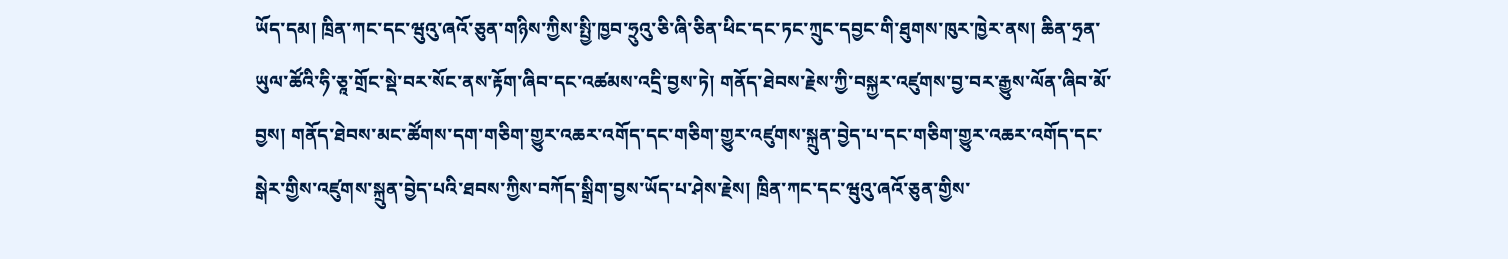ཡོད་དམ། ཁྲིན་ཀང་དང་ཝུའུ་ཞའོ་ཅུན་གཉིས་ཀྱིས་སྤྱི་ཁྱབ་ཧྲུའུ་ཅི་ཞི་ཅིན་ཕིང་དང་ཏང་ཀྲུང་དབྱང་གི་ཐུགས་ཁུར་ཁྱེར་ནས། ཆིན་ཧྲན་ཡུལ་ཚོའི་ཧི་ཅཱ་གྲོང་སྡེ་བར་སོང་ནས་རྟོག་ཞིབ་དང་འཚམས་འདྲི་བྱས་ཏེ། གནོད་ཐེབས་རྗེས་ཀྱི་བསྐྱར་འཛུགས་བྱ་བར་རྒྱུས་ལོན་ཞིབ་མོ་བྱས། གནོད་ཐེབས་མང་ཚོགས་དག་གཅིག་གྱུར་འཆར་འགོད་དང་གཅིག་གྱུར་འཛུགས་སྐྲུན་བྱེད་པ་དང་གཅིག་གྱུར་འཆར་འགོད་དང་སྒེར་གྱིས་འཛུགས་སྐྲུན་བྱེད་པའི་ཐབས་ཀྱིས་བཀོད་སྒྲིག་བྱས་ཡོད་པ་ཤེས་རྗེས། ཁྲིན་ཀང་དང་ཝུའུ་ཞའོ་ཅུན་གྱིས་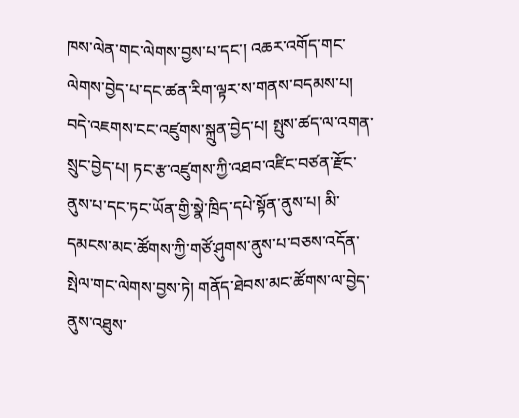ཁས་ལེན་གང་ལེགས་བྱས་པ་དང་། འཆར་འགོད་གང་ལེགས་བྱེད་པ་དང་ཚན་རིག་ལྟར་ས་གནས་བདམས་པ། བདེ་འཇགས་ངང་འཛུགས་སྐྲུན་བྱེད་པ། སྤུས་ཚད་ལ་འགན་སྲུང་བྱེད་པ། ཏང་རྩ་འཛུགས་ཀྱི་འཐབ་འཛིང་བཙན་རྫོང་ནུས་པ་དང་ཏང་ཡོན་གྱི་སྣེ་ཁྲིད་དཔེ་སྟོན་ནུས་པ། མི་དམངས་མང་ཚོགས་ཀྱི་གཙོ་ཤུགས་ནུས་པ་བཅས་འདོན་སྤེལ་གང་ལེགས་བྱས་ཏེ། གནོད་ཐེབས་མང་ཚོགས་ལ་བྱེད་ནུས་འཐུས་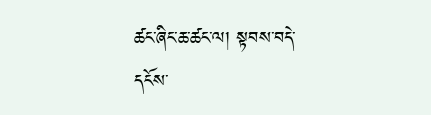ཚང་ཞིང་ཆ་ཚང་ལ། སྟབས་བདེ་དངོས་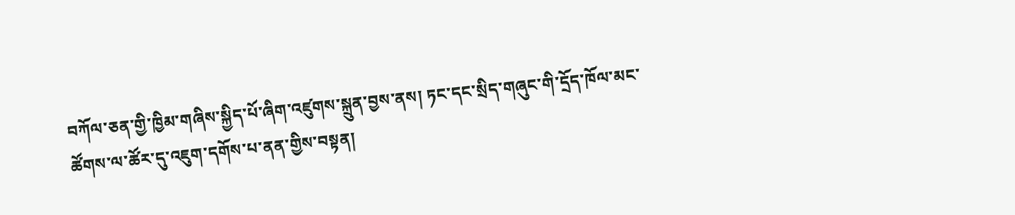བཀོལ་ཅན་གྱི་ཁྱིམ་གཞིས་སྐྱིད་པོ་ཞིག་འཛུགས་སྐྲུན་བྱས་ནས། ཏང་དང་སྲིད་གཞུང་གི་དྲོད་ཁོལ་མང་ཚོགས་ལ་ཚོར་དུ་འཇུག་དགོས་པ་ནན་གྱིས་བསྟན།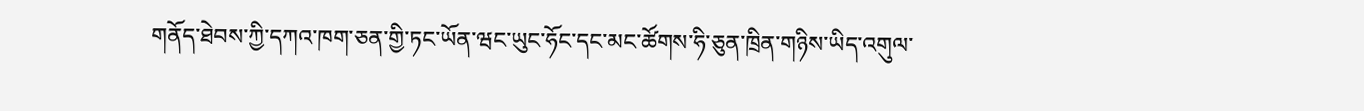གནོད་ཐེབས་ཀྱི་དཀའ་ཁག་ཅན་གྱི་ཏང་ཡོན་ཝང་ཡུང་ཧོང་དང་མང་ཚོགས་ཧི་ཅུན་ཁྲིན་གཉིས་ཡིད་འགུལ་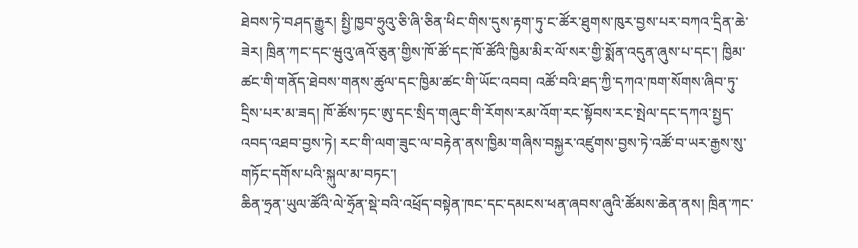ཐེབས་ཏེ་བཤད་རྒྱུར། སྤྱི་ཁྱབ་ཧྲུའུ་ཅི་ཞི་ཅིན་ཕིང་གིས་དུས་རྟག་ཏུ་ང་ཚོར་ཐུགས་ཁུར་བྱས་པར་བཀའ་དྲིན་ཆེ་ཟེར། ཁྲིན་ཀང་དང་ཝུའུ་ཞའོ་ཅུན་གྱིས་ཁོ་ཚོ་དང་ཁོ་ཚོའི་ཁྱིམ་མིར་ལོ་སར་གྱི་སྨོན་འདུན་ཞུས་པ་དང་། ཁྱིམ་ཚང་གི་གནོད་ཐེབས་གནས་ཚུལ་དང་ཁྱིམ་ཚང་གི་ཡོང་འབབ། འཚོ་བའི་ཐད་ཀྱི་དཀའ་ཁག་སོགས་ཞིབ་ཏུ་དྲིས་པར་མ་ཟད། ཁོ་ཚོས་ཏང་ཨུ་དང་སྲིད་གཞུང་གི་རོགས་རམ་འོག་རང་སྟོབས་རང་སྤེལ་དང་དཀའ་སྤྱད་འབད་འཐབ་བྱས་ཏེ། རང་གི་ལག་ཟུང་ལ་བརྟེན་ནས་ཁྱིམ་གཞིས་བསྐྱར་འཛུགས་བྱས་ཏེ་འཚོ་བ་ཡར་རྒྱས་སུ་གཏོང་དགོས་པའི་སྐུལ་མ་བཏང་།
ཆིན་ཧྲན་ཡུལ་ཚོའི་ལེ་ཧྲོན་སྡེ་བའི་འཕྲོད་བསྟེན་ཁང་དང་དམངས་ཕན་ཞབས་ཞུའི་ཚོམས་ཆེན་ནས། ཁྲིན་ཀང་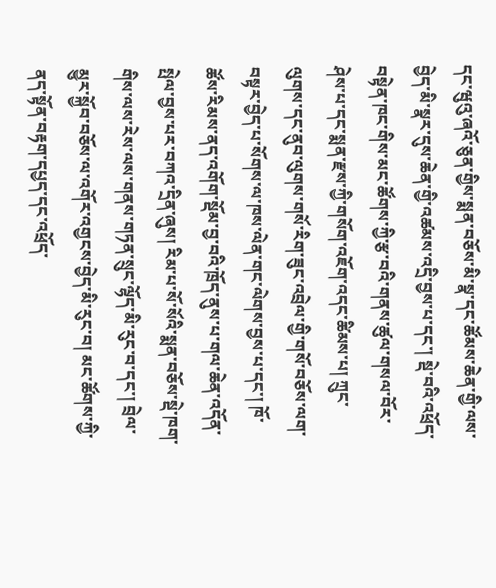དང་ཝུའུ་ཞའོ་ཅུན་གྱིས་སྨན་བཅོས་མི་སྣ་དང་ཚོམས་ཆེན་གྱི་ལས་བྱེད་མི་སྣར་དུས་ཆེན་གྱི་འཚམས་འདྲི་བྱས་པ་དང་། སྡེ་བའི་འཕྲོད་བསྟེན་ཁང་གིས་མང་ཚོགས་ཀྱི་རྩ་བའི་གནས་ཚུལ་གསལ་བོར་ཤེས་པ་དང་སྨན་རྫས་ཀྱི་གསོག་འཇོག་འདང་ཚིམས་པ། ཀྲུང་ལུགས་དང་ནུབ་ལུགས་གསོ་རིག་ཟུང་འབྲེལ་གྱི་གསོ་བཅོས་ལག་བསྟར་བྱེད་པ་སོགས་ལ་ཁས་ལེན་གང་ལེགས་བྱས་པ་དང་། ཁོ་ཚོས་རིམས་ནད་འགོག་སྡོམ་བྱ་བའི་ཁྲོད་ནུས་པ་གལ་ཆེན་འདོན་སྤེལ་བྱས་པར་བཀའ་དྲིན་ཞུས། རིམ་པ་སོ་སོའི་སྨན་བཅོས་སྡེ་ཁག་གིས་ལས་རེས་ལས་གནས་གཏན་སྲུང་ལྷོད་མི་རུང་བ་དང་། བྲེལ་མྱུར་སྐྱོབ་བཅོས་ལ་འགོར་འགྱངས་བྱེད་མི་རུང་བ། མང་ཚོགས་ཀྱི་ནད་སྟོན་བརྟག་དཔྱད་དང་འཕྲོད་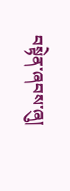བསྟེན་ཞབས་ཞུ།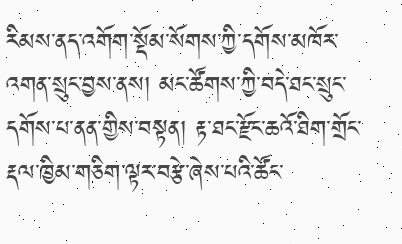རིམས་ནད་འགོག་སྡོམ་སོགས་ཀྱི་དགོས་མཁོར་འགན་སྲུང་བྱས་ནས། མང་ཚོགས་ཀྱི་བདེ་ཐང་སྲུང་དགོས་པ་ནན་གྱིས་བསྟན། རྟ་ཐང་རྫོང་ཆའོ་ཐིག་གྲོང་རྡལ་ཁྱིམ་གཅིག་ལྟར་བརྩེ་ཞེས་པའི་ཚོང་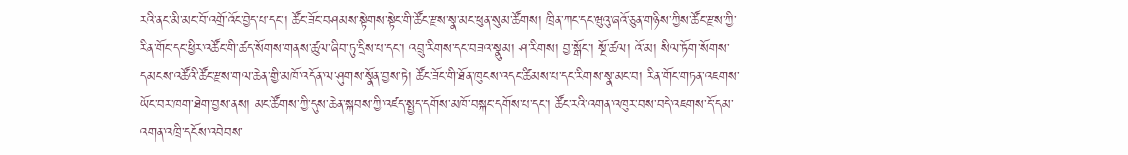རའི་ནང་མི་མང་བོ་འགྲོ་འོང་བྱེད་པ་དང་། ཚོང་ཟོང་བཤམས་སྟེགས་སྟེང་གི་ཚོང་རྫས་སྣ་མང་ཕུན་སུམ་ཚོགས། ཁྲིན་ཀང་དང་ཝུའུ་ཞའོ་ཅུན་གཉིས་ཀྱིས་ཚོང་རྫས་ཀྱི་རིན་གོང་དང་ཕྱིར་འཚོང་གི་ཚད་སོགས་གནས་ཚུལ་ཞིབ་ཏུ་དྲིས་པ་དང་། འབྲུ་རིགས་དང་བཟའ་སྣུམ། ཤ་རིགས། བྱ་སྒོང་། སྔོ་ཚལ། འོ་མ། སིལ་ཏོག་སོགས་དམངས་འཚོའི་ཚོང་རྫས་གལ་ཆེན་གྱི་མཁོ་འདོན་ལ་ཤུགས་སྣོན་བྱས་ཏེ། ཚོང་ཟོང་གི་ཐོན་ཁུངས་འདང་ཚིམས་པ་དང་རིགས་སྣ་མང་བ། རིན་གོང་གཏན་འཇགས་ཡོང་བར་ཁག་ཐེག་བྱས་ནས། མང་ཚོགས་ཀྱི་དུས་ཆེན་སྐབས་ཀྱི་འཛད་སྤྱད་དགོས་མཁོ་བསྐང་དགོས་པ་དང་། ཚོང་རའི་འགན་འཁུར་བས་བདེ་འཇགས་དོ་དམ་འགན་འཁྲི་དངོས་འབེབས་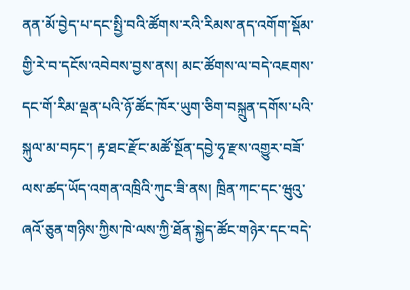ནན་མོ་བྱེད་པ་དང་སྤྱི་བའི་ཚོགས་རའི་རིམས་ནད་འགོག་སྡོམ་གྱི་རེ་བ་དངོས་འབེབས་བྱས་ནས། མང་ཚོགས་ལ་བདེ་འཇགས་དང་གོ་རིམ་ལྡན་པའི་ཉོ་ཚོང་ཁོར་ཡུག་ཅིག་བསྐྲུན་དགོས་པའི་སྐུལ་མ་བཏང་། རྟ་ཐང་རྫོང་མཚོ་སྔོན་དབྱེ་ཧྭ་རྫས་འགྱུར་བཟོ་ལས་ཚད་ཡོད་འགན་འཁྲིའི་ཀུང་ཟི་ནས། ཁྲིན་ཀང་དང་ཝུའུ་ཞའོ་ཅུན་གཉིས་ཀྱིས་ཁེ་ལས་ཀྱི་ཐོན་སྐྱེད་ཚོང་གཉེར་དང་བདེ་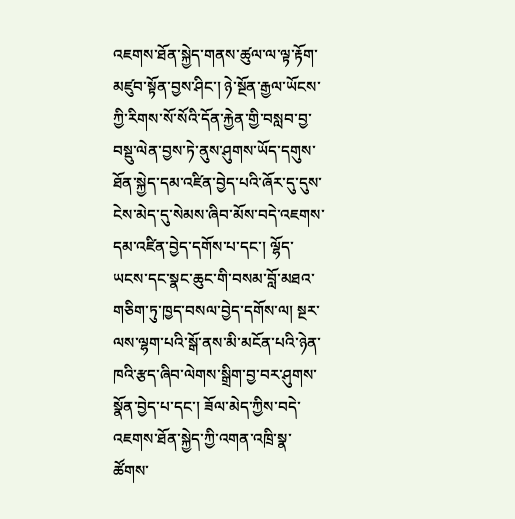འཇགས་ཐོན་སྐྱེད་གནས་ཚུལ་ལ་ལྟ་རྟོག་མཛུབ་སྟོན་བྱས་ཤིང་། ཉེ་སྔོན་རྒྱལ་ཡོངས་ཀྱི་རིགས་སོ་སོའི་དོན་རྐྱེན་གྱི་བསླབ་བྱ་བསྡུ་ལེན་བྱས་ཏེ་ནུས་ཤུགས་ཡོད་དགུས་ཐོན་སྐྱེད་དམ་འཛིན་བྱེད་པའི་ཞོར་དུ་དུས་ངེས་མེད་དུ་སེམས་ཞིབ་མོས་བདེ་འཇགས་དམ་འཛིན་བྱེད་དགོས་པ་དང་། ལྷོད་ཡངས་དང་སྣང་ཆུང་གི་བསམ་བློ་མཐའ་གཅིག་ཏུ་ཁྱད་བསལ་བྱེད་དགོས་ལ། སྔར་ལས་ལྷག་པའི་སྒོ་ནས་མི་མངོན་པའི་ཉེན་ཁའི་རྩད་ཞིབ་ལེགས་སྒྲིག་བྱ་བར་ཤུགས་སྣོན་བྱེད་པ་དང་། ཟོལ་མེད་ཀྱིས་བདེ་འཇགས་ཐོན་སྐྱེད་ཀྱི་འགན་འཁྲི་སྣ་ཚོགས་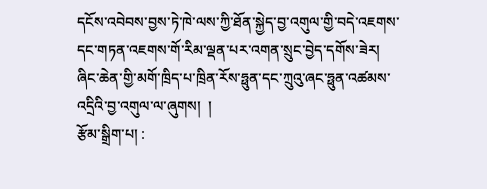དངོས་འབེབས་བྱས་ཏེ་ཁེ་ལས་ཀྱི་ཐོན་སྐྱེད་བྱ་འགུལ་གྱི་བདེ་འཇགས་དང་གཏན་འཇགས་གོ་རིམ་ལྡན་པར་འགན་སྲུང་བྱེད་དགོས་ཟེར།
ཞིང་ཆེན་གྱི་མགོ་ཁྲིད་པ་ཁྲིན་རོས་ཧྥུན་དང་ཀྲུའུ་ཞང་ཧྥུན་འཚམས་འདྲིའི་བྱ་འགུལ་ལ་ཞུགས།  །
རྩོམ་སྒྲིག་པ། :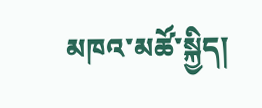མཁའ་མཚོ་སྐྱིད།